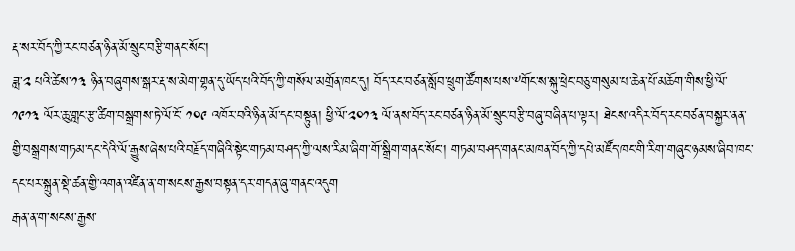རྡ་སར་བོད་ཀྱི་རང་བཙན་ཉིན་མོ་སྲུང་བརྩི་གནང་སོང་།
ཟླ་༢ པའི་ཚེས་༡༣ ཉིན་བཞུགས་སྒར་རྡ་ས་མེག་གྷན་དུ་ཡོད་པའི་བོད་ཀྱི་གསོལ་མགྲོན་ཁང་དུ། བོད་རང་བཙན་སློབ་ཕྲུག་ཚོགས་པས་༸གོང་ས་སྐུ་ཕྲེང་བཅུ་གསུམ་པ་ཆེན་པོ་མཆོག་གིས་ཕྱི་ལོ་ ༡༩༡༣ ལོར་ཆུ་གླང་རྩ་ཚིག་བསྒྲགས་ཏེ་ལོ་ངོ་ ༡༠༩ འཁོར་བའི་ཉིན་མོ་དང་བསྟུན། ཕྱི་ལོ་༢༠༡༣ ལོ་ནས་བོད་རང་བཙན་ཉིན་མོ་སྲུང་བརྩི་བཞུ་བཞིན་པ་ལྟར། ཐེངས་འདིར་བོད་རང་བཙན་བསྐྱར་ནན་གྱི་བསྒྲགས་གཏམ་དང་དེའི་ལོ་རྒྱུས་ཞེས་པའི་བརྗོད་གཞིའི་སྟེང་གཏམ་བཤད་ཀྱི་ལས་རིམ་ཞིག་གོ་སྒྲིག་གནང་སོང་། གཏམ་བཤད་གནང་མཁན་བོད་ཀྱི་དཔེ་མཛོད་ཁང་གི་རིག་གཞུང་ཉམས་ཞིབ་ཁང་དང་པར་སྐྲུན་སྡེ་ཚན་གྱི་འགན་འཛིན་ན་ག་སངས་རྒྱས་བསྟན་དར་གདན་ཞུ་གནང་འདུག
རྒན་ན་ག་སངས་རྒྱས་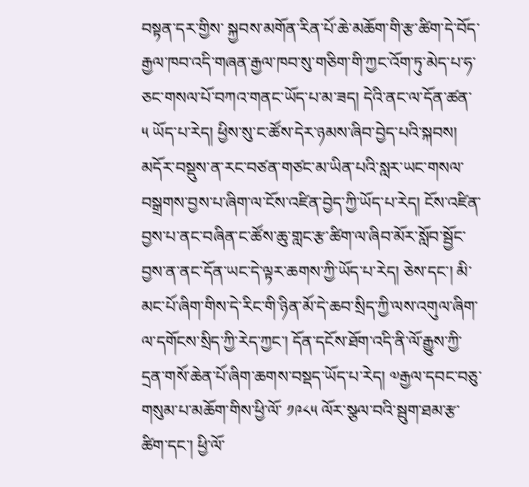བསྟན་དར་གྱིས་ སྐྱབས་མགོན་རིན་པོ་ཆེ་མཆོག་གི་རྩ་ཚིག་དེ་བོད་རྒྱལ་ཁབ་འདི་གཞན་རྒྱལ་ཁབ་སུ་གཅིག་གི་ཀྱང་འོག་ཏུ་མེད་པ་ཧ་ཅང་གསལ་པོ་བཀའ་གནང་ཡོད་པ་མ་ཟད། དེའི་ནང་ལ་དོན་ཚན་ ༥ ཡོད་པ་རེད། ཕྱིས་སུ་ང་ཚོས་དེར་ཉམས་ཞིབ་བྱེད་པའི་སྐབས། མདོར་བསྡུས་ན་རང་བཙན་གཙང་མ་ཡིན་པའི་སླར་ཡང་གསལ་བསྒྲགས་བྱས་པ་ཞིག་ལ་ངོས་འཛིན་བྱེད་ཀྱི་ཡོད་པ་རེད། ངོས་འཛིན་བྱས་པ་ནང་བཞིན་ང་ཚོས་ཆུ་གླང་རྩ་ཚིག་ལ་ཞིབ་མོར་སློབ་སྦྱོང་བྱས་ན་ནང་དོན་ཡང་དེ་ལྟར་ཆགས་ཀྱི་ཡོད་པ་རེད། ཅེས་དང་། མི་མང་པོ་ཞིག་གིས་དེ་རིང་གི་ཉིན་མོ་དེ་ཆབ་སྲིད་ཀྱི་ལས་འགུལ་ཞིག་ལ་དགོངས་སྲིད་ཀྱི་རེད་ཀྱང་། དོན་དངོས་ཐོག་འདི་ནི་ལོ་རྒྱུས་ཀྱི་དྲན་གསོ་ཆེན་པོ་ཞིག་ཆགས་བསྡད་ཡོད་པ་རེད། ༧རྒྱལ་དབང་བཅུ་གསུམ་པ་མཆོག་གིས་ཕྱི་ལོ་ ༡༩༨༥ ལོར་སྩལ་བའི་སྦུག་ཐམ་རྩ་ཚིག་དང་། ཕྱི་ལོ་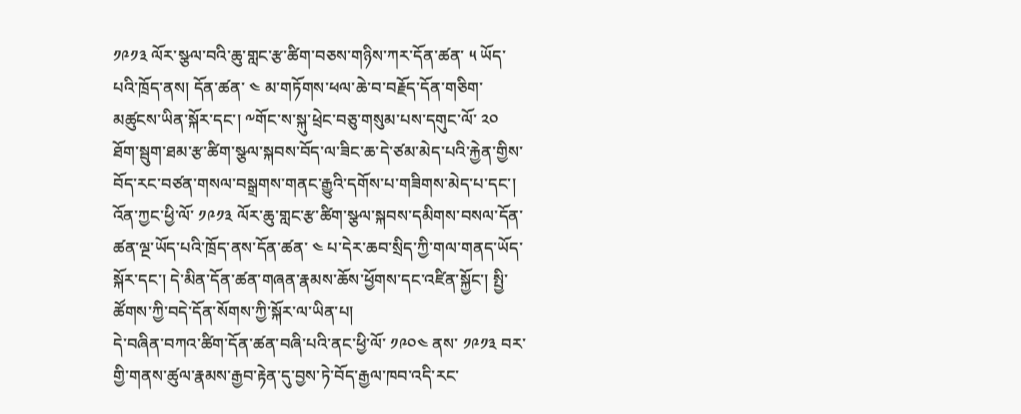༡༩༡༣ ལོར་སྩལ་བའི་ཆུ་གླང་རྩ་ཚིག་བཅས་གཉིས་ཀར་དོན་ཚན་ ༥ ཡོད་པའི་ཁྲོད་ནས། དོན་ཚན་ ༤ མ་གཏོགས་ཕལ་ཆེ་བ་བརྗོད་དོན་གཅིག་མཚུངས་ཡིན་སྐོར་དང་། ༸གོང་ས་སྐུ་ཕྲེང་བཅུ་གསུམ་པས་དགུང་ལོ་ ༢༠ ཐོག་སྦུག་ཐམ་རྩ་ཚིག་སྩལ་སྐབས་བོད་ལ་ཟིང་ཆ་དེ་ཙམ་མེད་པའི་རྐྱེན་གྱིས་བོད་རང་བཙན་གསལ་བསྒྲགས་གནང་རྒྱུའི་དགོས་པ་གཟིགས་མེད་པ་དང་། འོན་ཀྱང་ཕྱི་ལོ་ ༡༩༡༣ ལོར་ཆུ་གླང་རྩ་ཚིག་སྩལ་སྐབས་དམིགས་བསལ་དོན་ཚན་ལྔ་ཡོད་པའི་ཁྲོད་ནས་དོན་ཚན་ ༤ པ་དེར་ཆབ་སྲིད་ཀྱི་གལ་གནད་ཡོད་སྐོར་དང་། དེ་མིན་དོན་ཚན་གཞན་རྣམས་ཆོས་ཕྱོགས་དང་འཛིན་སྐྱོང་། སྤྱི་ཚོགས་ཀྱི་བདེ་དོན་སོགས་ཀྱི་སྐོར་ལ་ཡིན་པ།
དེ་བཞིན་བཀའ་ཚིག་དོན་ཚན་བཞི་པའི་ནང་ཕྱི་ལོ་ ༡༩༠༤ ནས་ ༡༩༡༣ བར་གྱི་གནས་ཚུལ་རྣམས་རྒྱབ་རྟེན་དུ་བྱས་ཏེ་བོད་རྒྱལ་ཁབ་འདི་རང་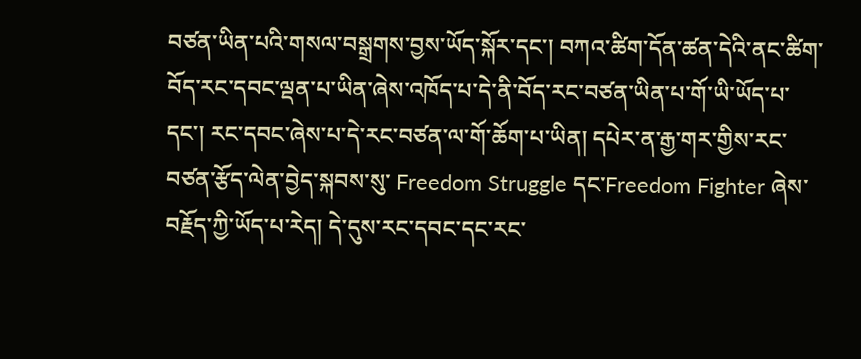བཙན་ཡིན་པའི་གསལ་བསྒྲགས་བྱས་ཡོད་སྐོར་དང་། བཀའ་ཚིག་དོན་ཚན་དེའི་ནང་ཚིག་བོད་རང་དབང་ལྡན་པ་ཡིན་ཞེས་འཁོད་པ་དེ་ནི་བོད་རང་བཙན་ཡིན་པ་གོ་ཡི་ཡོད་པ་དང་། རང་དབང་ཞེས་པ་དེ་རང་བཙན་ལ་གོ་ཆོག་པ་ཡིན། དཔེར་ན་རྒྱ་གར་གྱིས་རང་བཙན་རྩོད་ལེན་བྱེད་སྐབས་སུ་ Freedom Struggle དང་Freedom Fighter ཞེས་བརྗོད་ཀྱི་ཡོད་པ་རེད། དེ་དུས་རང་དབང་དང་རང་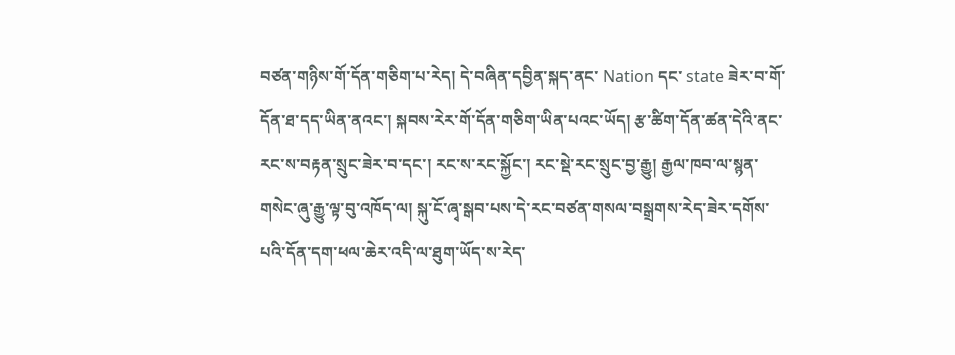བཙན་གཉིས་གོ་དོན་གཅིག་པ་རེད། དེ་བཞིན་དབྱིན་སྐད་ནང་ Nation དང་ state ཟེར་བ་གོ་དོན་ཐ་དད་ཡིན་ནའང་། སྐབས་རེར་གོ་དོན་གཅིག་ཡིན་པའང་ཡོད། རྩ་ཚིག་དོན་ཚན་དེའི་ནང་རང་ས་བརྟན་སྲུང་ཟེར་བ་དང་། རང་ས་རང་སྐྱོང་། རང་སྡེ་རང་སྲུང་བྱ་རྒྱུ། རྒྱལ་ཁབ་ལ་སྙན་གསེང་ཞུ་རྒྱུ་ལྟ་བུ་འཁོད་ལ། སྐུ་ངོ་ཞྭ་སྒབ་པས་དེ་རང་བཙན་གསལ་བསྒྲགས་རེད་ཟེར་དགོས་པའི་དོན་དག་ཕལ་ཆེར་འདི་ལ་ཐུག་ཡོད་ས་རེད་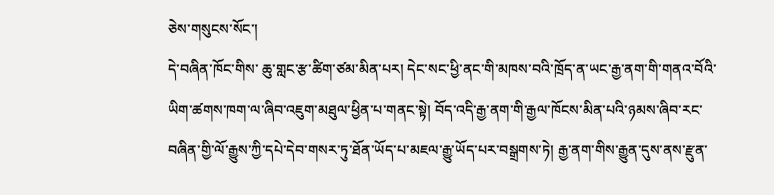ཅེས་གསུངས་སོང་།
དེ་བཞིན་ཁོང་གིས་ ཆུ་གླང་རྩ་ཚིག་ཙམ་མིན་པར། དེང་སང་ཕྱི་ནང་གི་མཁས་བའི་ཁྲོད་ན་ཡང་རྒྱ་ནག་གི་གནའ་བོའི་ཡིག་ཚགས་ཁག་ལ་ཞིབ་འཇུག་མཐུལ་ཕྱིན་པ་གནང་སྟེ། བོད་འདི་རྒྱ་ནག་གི་རྒྱལ་ཁོངས་མིན་པའི་ཉམས་ཞིབ་རང་བཞིན་གྱི་ལོ་རྒྱུས་ཀྱི་དཔེ་དེབ་གསར་ཏུ་ཐོན་ཡོད་པ་མཇལ་རྒྱུ་ཡོད་པར་བསྒྲགས་ཏེ། རྒྱ་ནག་གིས་རྒྱུན་དུས་ནས་རྫུན་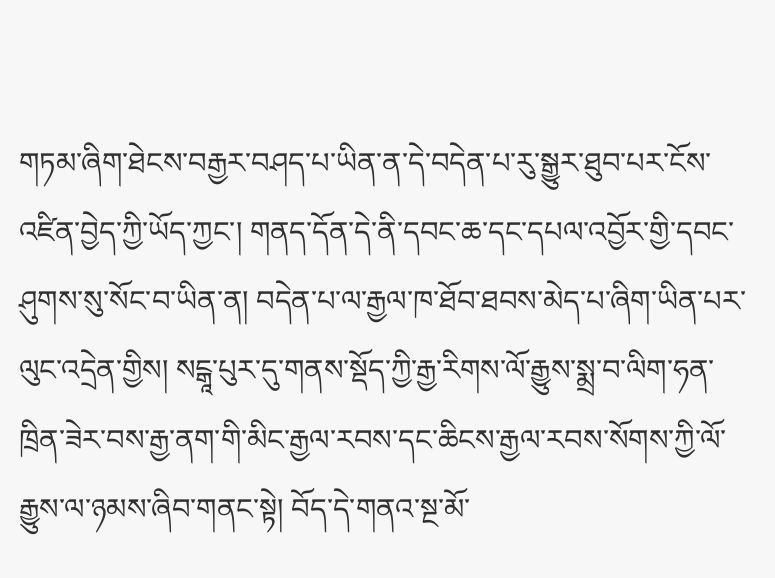གཏམ་ཞིག་ཐེངས་བརྒྱར་བཤད་པ་ཡིན་ན་དེ་བདེན་པ་རུ་སྒྱུར་ཐུབ་པར་ངོས་འཛིན་བྱེད་ཀྱི་ཡོད་ཀྱང་། གནད་དོན་དེ་ནི་དབང་ཆ་དང་དཔལ་འབྱོར་གྱི་དབང་ཤུགས་སུ་སོང་བ་ཡིན་ན། བདེན་པ་ལ་རྒྱལ་ཁ་ཐོབ་ཐབས་མེད་པ་ཞིག་ཡིན་པར་ལུང་འདྲེན་གྱིས། སངྒཱ་པུར་དུ་གནས་སྡོད་ཀྱི་རྒྱ་རིགས་ལོ་རྒྱུས་སྨྲ་བ་ལིག་ཧན་ཁྲིན་ཟེར་བས་རྒྱ་ནག་གི་མིང་རྒྱལ་རབས་དང་ཆིངས་རྒྱལ་རབས་སོགས་ཀྱི་ལོ་རྒྱུས་ལ་ཉམས་ཞིབ་གནང་སྟེ། བོད་དེ་གནའ་སྔ་མོ་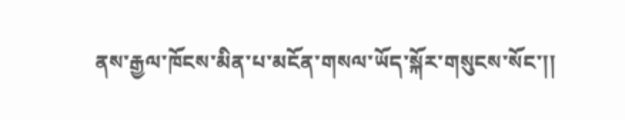ནས་རྒྱལ་ཁོངས་མིན་པ་མངོན་གསལ་ཡོད་སྐོར་གསུངས་སོང་།།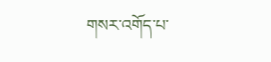གསར་འགོད་པ་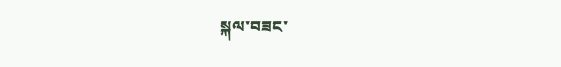སྐལ་བཟང་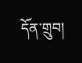དོན་གྲུབ།